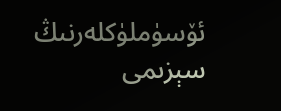ئۆسۈملۈكلەرنىڭ سېزىمى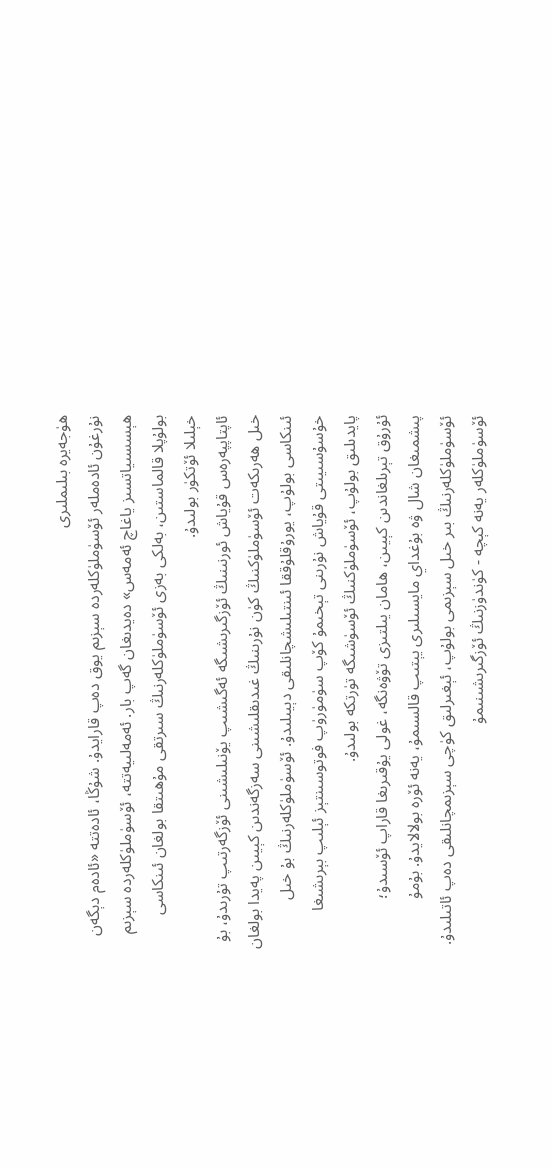ھۈجەيرە بىلىملىرى
نۇرغۇن ئادەملەر ئۆسۈملۈكلەردە سېزىم يوق دەپ قارايدۇ. شۇڭا، ئادەتتە «ئادەم دېگەن ھېسسىياتسىز ياغاچ ئەمەس» دەيدىغان گەپ بار. ئەمەلىيەتتە، ئۆسۈملۈكلەردە سېزىم بولۇپلا قالماستىن، بەلكى بەزى ئۆسۈملۈكلەرنىڭ سىرتقى مۇھىتقا بولغان ئىنكاسى خېلىلا ئۆتكۈر بولىدۇ.
ئاپتاپپەرەس قۇياش ئورنىنىڭ ئۆزگىرىشىگە ئەگىشىپ يۆنىلىشىنى ئۆزگەرتىپ تۇرىدۇ، بۇ خىل ھەرىكەت ئۆسۈملۈكنىڭ كۈن نۇرىنىڭ غىدىقلىشىنى سەزگەندىن كېيىن پەيدا بولغان ئىنكاسى بولۇپ، يورۇقلۇققا ئىنتىلىشچانلىقى دېيىلىدۇ. ئۆسۈملۈكلەرنىڭ بۇ خىل خۇسۇسىيىتى قۇياش نۇرىنى تېخىمۇ كۆپ سۈمۈرۈپ فوتوسىنتېز ئېلىپ بېرىشىغا پايدىلىق بولۇپ، ئۆسۈملۈكنىڭ ئۆسۈشىگە تۈرتكە بولىدۇ.
ئۇرۇق تېرىلغاندىن كېيىن، ھامان يىلتىزى تۆۋەنگە، غولى يۇقىرىغا قاراپ ئۆسىدۇ؛ پىشمىغان شال ۋە بۇغداي مايسىلىرى يېتىپ قالسىمۇ، يەنە ئۆرە بولالايدۇ. بۇمۇ ئۆسۈملۈكلەرنىڭ بىر خىل سېزىمى بولۇپ، ئېغىرلىق كۈچى سېزىمچانلىقى دەپ ئاتىلىدۇ.
ئۆسۈملۈكلەر يەنە كېچە - كۈندۈزنىڭ ئۆزگىرىشىنىمۇ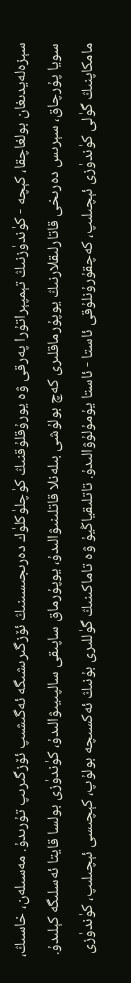سېزەلەيدىغان بولغاچقا، كېچە - كۈندۈزنىڭ تېمپېراتۇرا پەرقى ۋە يورۇقلۇقنىڭ كۈچلۈكلۈك دەرىجىسىنىڭ ئۆزگىرىشىگە ئەگىشىپ ئۆزگىرىپ تۇرىدۇ. مەسىلەن، خاسىڭ، سويا پۇرچاق، سېرىس دەرىخى قاتارلىقلارنىڭ يوپۇرماقلىرى كەچ بولۇشى بىلەنلا قاتلىنىۋالىدۇ، يوپۇرماق ساپىقى سالپىيىۋالىدۇ، كۈندۈزى بولسا قايتا ئەسلىگە كېلىدۇ. مامكاپنىڭ گۈلى كۈندۈزى ئېچىلىپ، كەچقۇرۇنلۇقى ئاستا - ئاستا يۇمۇلۇۋالىدۇ. تاتلىقياڭيۇ ۋە تاماكىنىڭ گۈللىرى بۇنىڭ ئەكسىچە بولۇپ، كېچىسى ئېچىلىپ، كۈندۈزى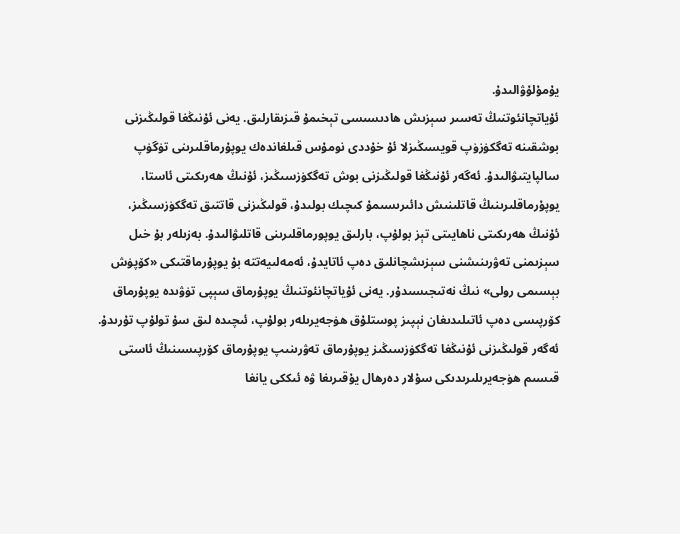يۇمۇلۇۋالىدۇ.
ئۇياتچانئوتنىڭ تەسىر سېزىش ھادىسىسى تېخىمۇ قىزىقارلىق. يەنى ئۇنىڭغا قولىڭىزنى بوشقىنە تەگكۈزۈپ قويسىڭىزلا ئۇ خۇددى نومۇس قىلغاندەك يوپۇرماقلىرىنى تۈگۈپ سالپايتىۋالىدۇ. ئەگەر ئۇنىڭغا قولىڭىزنى بوش تەگكۈزسىڭىز، ئۇنىڭ ھەرىكىتى ئاستا، يوپۇرماقلىرىنىڭ قاتلىنىش دائىرىسىمۇ كىچىك بولىدۇ، قولىڭىزنى قاتتىق تەگكۈزسىڭىز، ئۇنىڭ ھەرىكىتى ناھايىتى تېز بولۇپ، بارلىق يوپورماقلىرىنى قاتلىۋالىدۇ. بەزىلەر بۇ خىل سېزىمنى تەۋرىنىشنى سېزىشچانلىق دەپ ئاتايدۇ، ئەمەلىيەتتە بۇ يوپۇرماقتىكى «كۆپۈش بېسىمى رولى» نىڭ نەتىجىسىدۇر. يەنى ئۇياتچانئوتنىڭ يوپۇرماق سېپى تۈۋىدە يوپۇرماق كۆرپىسى دەپ ئاتىلىدىغان نېپىز پوستلۇق ھۈجەيرىلەر بولۇپ، ئىچىدە لىق سۇ تولۇپ تۇرىدۇ. ئەگەر قولىڭىزنى ئۇنىڭغا تەگكۈزسىڭىز يوپۇرماق تەۋرىنىپ يوپۇرماق كۆرپىسىنىڭ ئاستى قىسىم ھۈجەيرىلىرىدىكى سۇلار دەرھال يۇقىرىغا ۋە ئىككى يانغا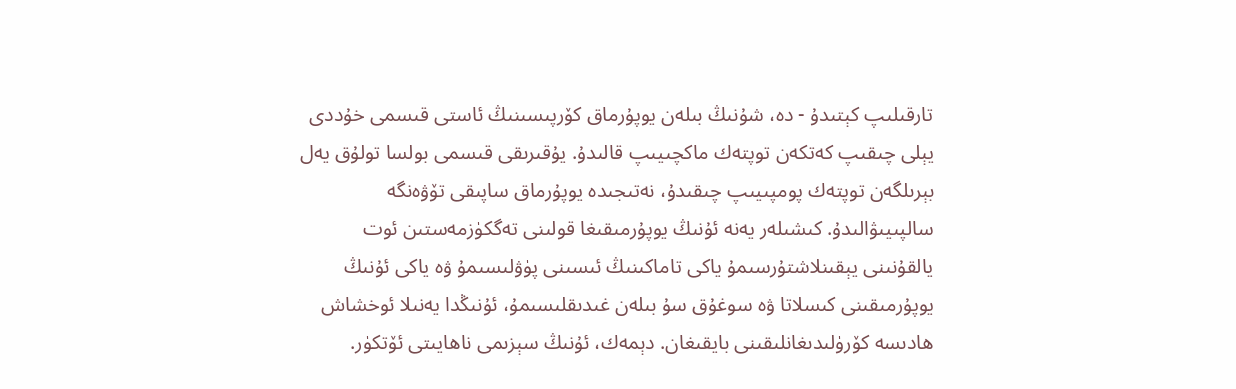تارقىلىپ كېتىدۇ - دە، شۇنىڭ بىلەن يوپۇرماق كۆرپىسىنىڭ ئاستى قىسمى خۇددى يېلى چىقىپ كەتكەن توپتەك ماكچىيىپ قالىدۇ. يۇقىرىقى قىسمى بولسا تولۇق يەل بېرىلگەن توپتەك پومپىيىپ چىقىدۇ، نەتىجىدە يوپۇرماق ساپىقى تۆۋەنگە سالپىيىۋالىدۇ. كىشىلەر يەنە ئۇنىڭ يوپۇرمىقىغا قولىنى تەگكۈزمەستىن ئوت يالقۇنىنى يېقىنلاشتۇرسىمۇ ياكى تاماكىنىڭ ئىسىنى پۈۋلىسىمۇ ۋە ياكى ئۇنىڭ يوپۇرمىقىنى كىسلاتا ۋە سوغۇق سۇ بىلەن غىدىقلىسىمۇ، ئۇنىڭدا يەنىلا ئوخشاش ھادىسە كۆرۈلىدىغانلىقىنى بايقىغان. دېمەك، ئۇنىڭ سېزىمى ناھايىتى ئۆتكۈر.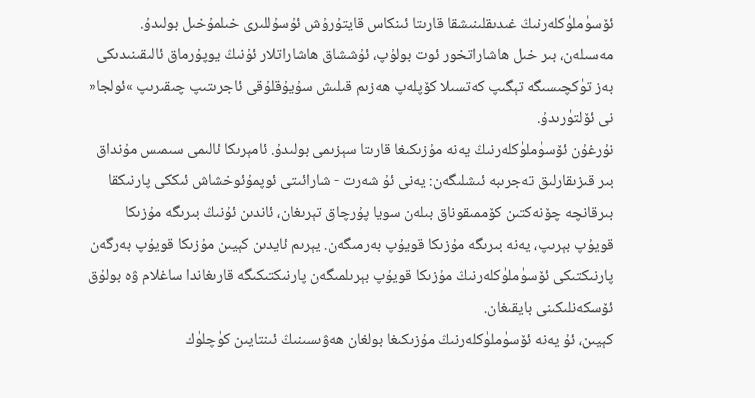ئۆسۈملۈكلەرنىڭ غىدىقلىنىشقا قارىتا ئىنكاس قايتۇرۇش ئۇسۇللىرى خىلمۇخىل بولىدۇ. مەسىلەن، بىر خىل ھاشاراتخور ئوت بولۇپ، ئۇششاق ھاشاراتلار ئۇنىڭ يوپۇرماق ئالىقىنىدىكى بەز تۈكچىسىگە تېگىپ كەتسىلا كۆپلەپ ھەزىم قىلىش سۇيۇقلۇقى ئاجرىتىپ چىقىرىپ »ئولجا« نى ئۆلتۈرىدۇ.
نۇرغۇن ئۆسۈملۈكلەرنىڭ يەنە مۇزىكىغا قارىتا سېزىمى بولىدۇ. ئامېرىكا ئالىمى سىمىس مۇنداق بىر قىزىقارلىق تەجرىبە ئىشلىگەن: يەنى ئۇ شەرت - شارائىتى ئوپمۇئوخشاش ئىككى پارنىكقا بىرقانچە چۆنەكتىن كۆممىقوناق بىلەن سويا پۇرچاق تېرىغان، ئاندىن ئۇنىڭ بىرىگە مۇزىكا قويۇپ بېرىپ، يەنە بىرىگە مۇزىكا قويۇپ بەرمىگەن. يېرىم ئايدىن كېيىن مۇزىكا قويۇپ بەرگەن پارنىكتىكى ئۆسۈملۈكلەرنىڭ مۇزىكا قويۇپ بېرىلمىگەن پارنىكتىكىگە قارىغاندا ساغلام ۋە بولۇق ئۆسكەنلىكىنى بايقىغان.
كېيىن، ئۇ يەنە ئۆسۈملۈكلەرنىڭ مۇزىكىغا بولغان ھەۋىسىنىڭ ئىنتايىن كۈچلۈك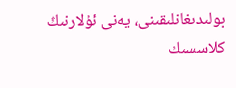بولىدىغانلىقىنى، يەنى ئۇلارنىڭ كلاسسىك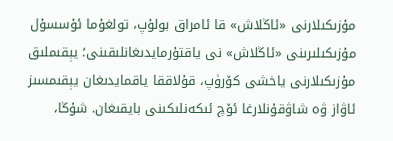مۇزىكىلارنى «ئاڭلاش» قا ئامراق بولۇپ، تولغۇما ئۇسسۇل مۇزىكىلىرىنى «ئاڭلاش» نى ياقتۇرمايدىغانلىقىنى؛ يېقىملىق مۇزىكىلارنى ياخشى كۆرۈپ، قۇلاققا ياقمايدىغان يېقىمسىز ئاۋاز ۋە شاۋقۇنلارغا ئۆچ ئىكەنلىكىنى بايقىغان. شۇڭا،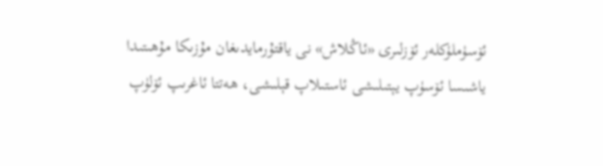ئۆسۈملۈكلەر ئۆزلىرى «ئاڭلاش» نى ياقتۇرمايدىغان مۇزىكا مۇھىتىدا ياشىسا ئۆسۈپ يېتىلىشى ئاستىلاپ قېلىشى، ھەتتا ئاغرىپ ئۆلۈپ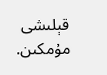قېلىشى مۇمكىن.